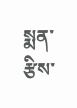སྨན་རྩིས་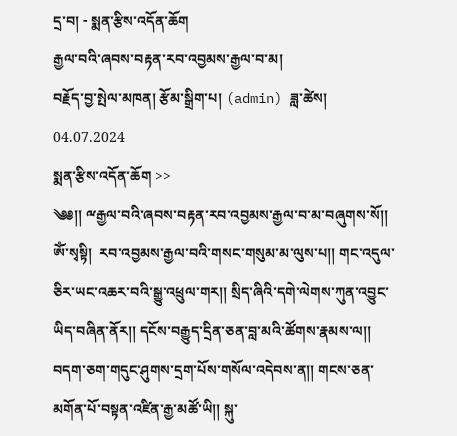དྲ་བ། - སྨན་རྩིས་འདོན་ཆོག
རྒྱལ་བའི་ཞབས་བརྟན་རབ་འབྱམས་རྒྱལ་བ་མ།
བརྗོད་བྱ་སྤེལ་མཁན། རྩོམ་སྒྲིག་པ། (admin) ཟླ་ཚེས། 04.07.2024
སྨན་རྩིས་འདོན་ཆོག >>
༄༅།། ྋརྒྱལ་བའི་ཞབས་བརྟན་རབ་འབྱམས་རྒྱལ་བ་མ་བཞུགས་སོ།།
ཨོཾ་སྭསྟི།  རབ་འབྱམས་རྒྱལ་བའི་གསང་གསུམ་མ་ལུས་པ།། གང་འདུལ་ཅིར་ཡང་འཆར་བའི་སྒྱུ་འཕྲུལ་གར།། སྲིད་ཞིའི་དགེ་ལེགས་ཀུན་འབྱུང་ཡིད་བཞིན་ནོར།། དངོས་བརྒྱུད་དྲིན་ཅན་བླ་མའི་ཚོགས་རྣམས་ལ།། བདག་ཅག་གདུང་ཤུགས་དྲག་པོས་གསོལ་འདེབས་ན།། གངས་ཅན་མགོན་པོ་བསྟན་འཛིན་རྒྱ་མཚོ་ཡི།། སྐུ་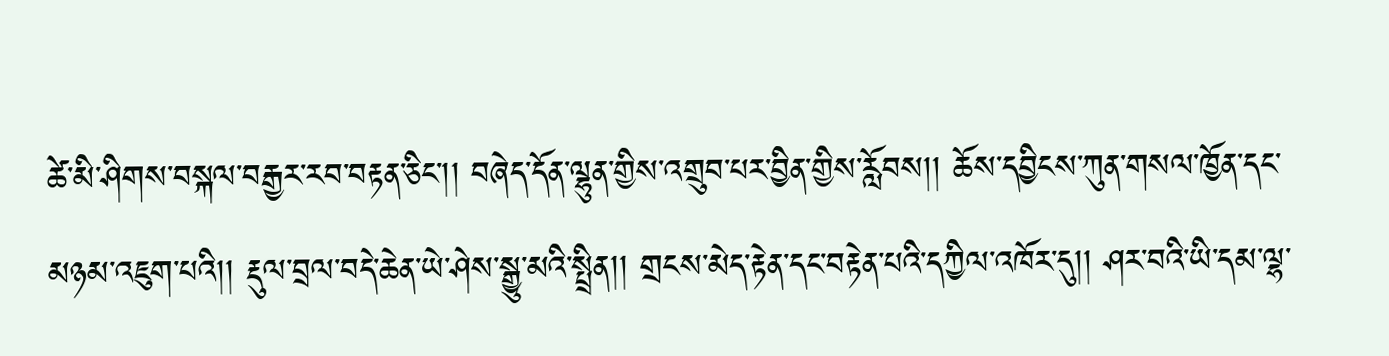ཚེ་མི་ཤིགས་བསྐལ་བརྒྱར་རབ་བརྟན་ཅིང་།། བཞེད་དོན་ལྷུན་གྱིས་འགྲུབ་པར་བྱིན་གྱིས་རློབས།། ཆོས་དབྱིངས་ཀུན་གསལ་ཁྱོན་དང་མཉམ་འཇུག་པའི།། རྡུལ་བྲལ་བདེ་ཆེན་ཡེ་ཤེས་སྒྱུ་མའི་སྤྲིན།། གྲངས་མེད་རྟེན་དང་བརྟེན་པའི་དཀྱིལ་འཁོར་དུ།། ཤར་བའི་ཡི་དམ་ལྷ་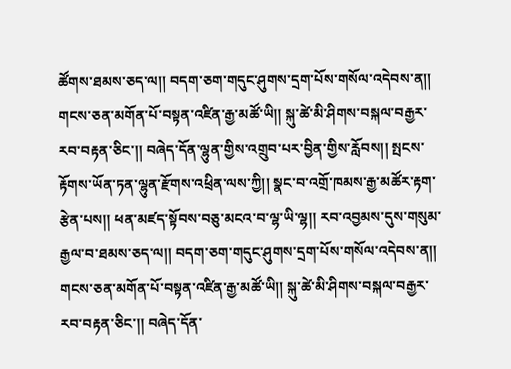ཚོགས་ཐམས་ཅད་ལ།། བདག་ཅག་གདུང་ཤུགས་དྲག་པོས་གསོལ་འདེབས་ན།། གངས་ཅན་མགོན་པོ་བསྟན་འཛིན་རྒྱ་མཚོ་ཡི།། སྐུ་ཚེ་མི་ཤིགས་བསྐལ་བརྒྱར་རབ་བརྟན་ཅིང་།། བཞེད་དོན་ལྷུན་གྱིས་འགྲུབ་པར་བྱིན་གྱིས་རློབས།། སྤངས་རྟོགས་ཡོན་ཏན་ལྷུན་རྫོགས་འཕྲིན་ལས་ཀྱི།། སྣང་བ་འགྲོ་ཁམས་རྒྱ་མཚོར་རྟག་རྩེན་པས།། ཕན་མཛད་སྟོབས་བཅུ་མངའ་བ་ལྷ་ཡི་ལྷ།། རབ་འབྱམས་དུས་གསུམ་རྒྱལ་བ་ཐམས་ཅད་ལ།། བདག་ཅག་གདུང་ཤུགས་དྲག་པོས་གསོལ་འདེབས་ན།། གངས་ཅན་མགོན་པོ་བསྟན་འཛིན་རྒྱ་མཚོ་ཡི།། སྐུ་ཚེ་མི་ཤིགས་བསྐལ་བརྒྱར་རབ་བརྟན་ཅིང་།། བཞེད་དོན་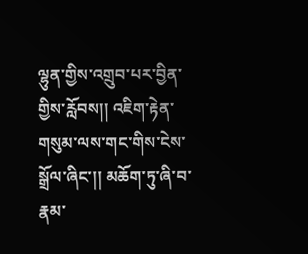ལྷུན་གྱིས་འགྲུབ་པར་བྱིན་གྱིས་རློབས།། འཇིག་རྟེན་གསུམ་ལས་གང་གིས་ངེས་སྒྲོལ་ཞིང་།། མཆོག་ཏུ་ཞི་བ་རྣམ་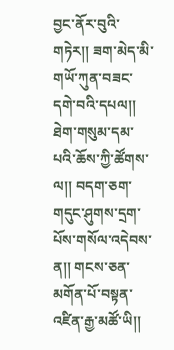བྱང་ནོར་བུའི་གཏེར།། ཟག་མེད་མི་གཡོ་ཀུན་བཟང་དགེ་བའི་དཔལ།། ཐེག་གསུམ་དམ་པའི་ཆོས་ཀྱི་ཚོགས་ལ།། བདག་ཅག་གདུང་ཤུགས་དྲག་པོས་གསོལ་འདེབས་ན།། གངས་ཅན་མགོན་པོ་བསྟན་འཛིན་རྒྱ་མཚོ་ཡི།།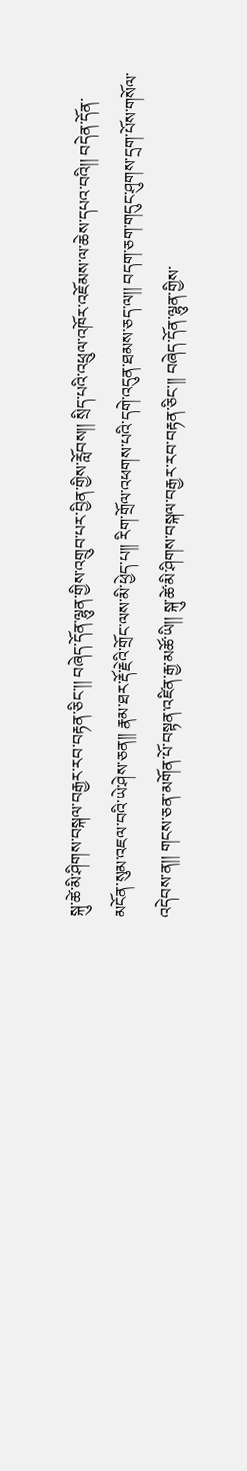སྐུ་ཚེ་མི་ཤིགས་བསྐལ་བརྒྱར་རབ་བརྟན་ཅིང་།། བཞེད་དོན་ལྷུན་གྱིས་འགྲུབ་པར་བྱིན་གྱིས་རློབས།། སྲིད་པའི་འཕྲུལ་འཁོར་འཇོམས་ལ་ཆེས་དཔའ་བའི།། བདེན་དོན་མངོན་སུམ་འཇལ་བའི་ཡེ་ཤེས་ཅན།། རྣམ་ཐར་རྡོ་རྗེའི་གྲོང་ལས་མི་ཕྱེད་པ།། རིག་གྲོལ་འཕགས་པའི་དགེ་འདུན་ཐམས་ཅད་ལ།། བདག་ཅག་གདུང་ཤུགས་དྲག་པོས་གསོལ་འདེབས་ན།། གངས་ཅན་མགོན་པོ་བསྟན་འཛིན་རྒྱ་མཚོ་ཡི།། སྐུ་ཚེ་མི་ཤིགས་བསྐལ་བརྒྱར་རབ་བརྟན་ཅིང་།། བཞེད་དོན་ལྷུན་གྱིས་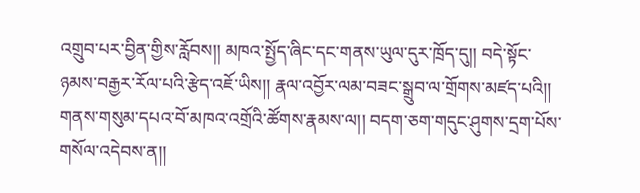འགྲུབ་པར་བྱིན་གྱིས་རློབས།། མཁའ་སྤྱོད་ཞིང་དང་གནས་ཡུལ་དུར་ཁྲོད་དུ།། བདེ་སྟོང་ཉམས་བརྒྱར་རོལ་པའི་རྩེད་འཇོ་ཡིས།། རྣལ་འབྱོར་ལམ་བཟང་སྒྲུབ་ལ་གྲོགས་མཛད་པའི།། གནས་གསུམ་དཔའ་བོ་མཁའ་འགྲོའི་ཚོགས་རྣམས་ལ།། བདག་ཅག་གདུང་ཤུགས་དྲག་པོས་གསོལ་འདེབས་ན།།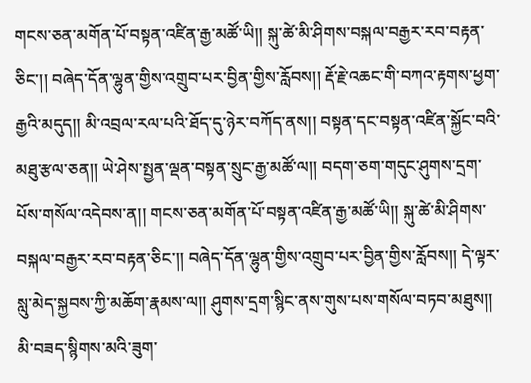གངས་ཅན་མགོན་པོ་བསྟན་འཛིན་རྒྱ་མཚོ་ཡི།། སྐུ་ཚེ་མི་ཤིགས་བསྐལ་བརྒྱར་རབ་བརྟན་ཅིང་།། བཞེད་དོན་ལྷུན་གྱིས་འགྲུབ་པར་བྱིན་གྱིས་རློབས།། རྡོ་རྗེ་འཆང་གི་བཀའ་རྟགས་ཕྱག་རྒྱའི་མདུད།། མི་འབྲལ་རལ་པའི་ཐོད་དུ་ཉེར་བཀོད་ནས།། བསྟན་དང་བསྟན་འཛིན་སྐྱོང་བའི་མཐུ་རྩལ་ཅན།། ཡེ་ཤེས་སྤྱན་ལྡན་བསྟན་སྲུང་རྒྱ་མཚོ་ལ།། བདག་ཅག་གདུང་ཤུགས་དྲག་པོས་གསོལ་འདེབས་ན།། གངས་ཅན་མགོན་པོ་བསྟན་འཛིན་རྒྱ་མཚོ་ཡི།། སྐུ་ཚེ་མི་ཤིགས་བསྐལ་བརྒྱར་རབ་བརྟན་ཅིང་།། བཞེད་དོན་ལྷུན་གྱིས་འགྲུབ་པར་བྱིན་གྱིས་རློབས།། དེ་ལྟར་སླུ་མེད་སྐྱབས་ཀྱི་མཆོག་རྣམས་ལ།། ཤུགས་དྲག་སྙིང་ནས་གུས་པས་གསོལ་བཏབ་མཐུས།། མི་བཟད་སྙིགས་མའི་ཟུག་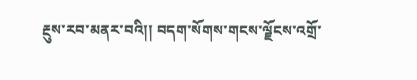རྔུས་རབ་མནར་བའི།། བདག་སོགས་གངས་ལྗོངས་འགྲོ་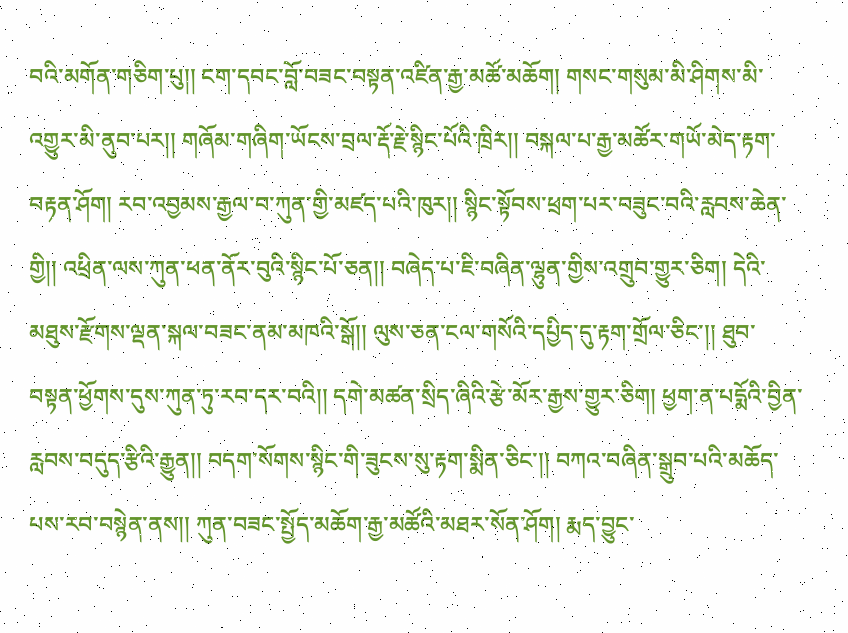བའི་མགོན་གཅིག་པུ།། ངག་དབང་བློ་བཟང་བསྟན་འཛིན་རྒྱ་མཚོ་མཆོག། གསང་གསུམ་མི་ཤིགས་མི་འགྱུར་མི་ནུབ་པར།། གཞོམ་གཞིག་ཡོངས་བྲལ་རྡོ་རྗེ་སྙིང་པོའི་ཁྲིར།། བསྐལ་པ་རྒྱ་མཚོར་གཡོ་མེད་རྟག་བརྟན་ཤོག། རབ་འབྱམས་རྒྱལ་བ་ཀུན་གྱི་མཛད་པའི་ཁུར།། སྙིང་སྟོབས་ཕྲག་པར་བཟུང་བའི་རླབས་ཆེན་གྱི།། འཕྲིན་ལས་ཀུན་ཕན་ནོར་བུའི་སྙིང་པོ་ཅན།། བཞེད་པ་ཇི་བཞིན་ལྷུན་གྱིས་འགྲུབ་གྱུར་ཅིག། དེའི་མཐུས་རྫོགས་ལྡན་སྐལ་བཟང་ནམ་མཁའི་སྒོ།། ལུས་ཅན་ངལ་གསོའི་དཔྱིད་དུ་རྟག་གྲོལ་ཅིང་།། ཐུབ་བསྟན་ཕྱོགས་དུས་ཀུན་ཏུ་རབ་དར་བའི།། དགེ་མཚན་སྲིད་ཞིའི་རྩེ་མོར་རྒྱས་གྱུར་ཅིག། ཕྱག་ན་པདྨོའི་བྱིན་རླབས་བདུད་རྩིའི་རྒྱུན།། བདག་སོགས་སྙིང་གི་ཟུངས་སུ་རྟག་སྨིན་ཅིང་།། བཀའ་བཞིན་སྒྲུབ་པའི་མཆོད་པས་རབ་བསྙེན་ནས།། ཀུན་བཟང་སྤྱོད་མཆོག་རྒྱ་མཚོའི་མཐར་སོན་ཤོག། རྨད་བྱུང་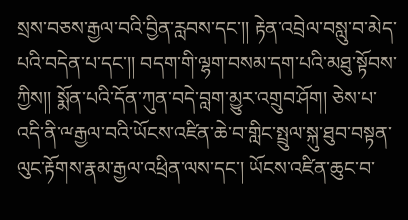སྲས་བཅས་རྒྱལ་བའི་བྱིན་རླབས་དང་།། རྟེན་འབྲེལ་བསླུ་བ་མེད་པའི་བདེན་པ་དང་།། བདག་གི་ལྷག་བསམ་དག་པའི་མཐུ་སྟོབས་ཀྱིས།། སྨོན་པའི་དོན་ཀུན་བདེ་བླག་མྱུར་འགྲུབ་ཤོག། ཅེས་པ་འདི་ནི་ྋརྒྱལ་བའི་ཡོངས་འཛིན་ཆེ་བ་གླིང་སྤྲུལ་སྐུ་ཐུབ་བསྟན་ལུང་རྟོགས་རྣམ་རྒྱལ་འཕྲིན་ལས་དང་། ཡོངས་འཛིན་ཆུང་བ་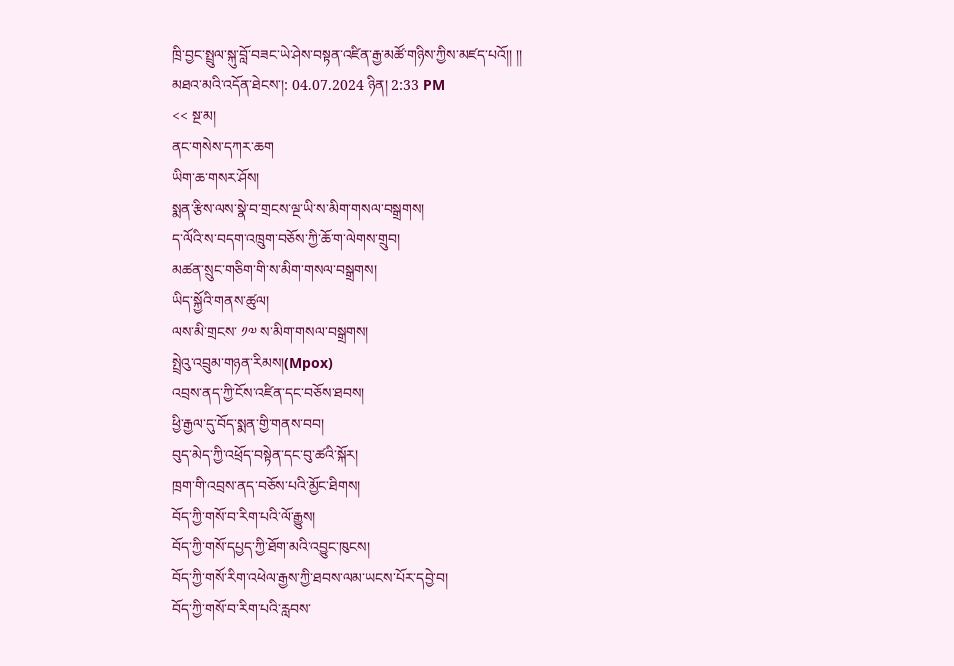ཁྲི་བྱང་སྤྲུལ་སྐུ་བློ་བཟང་ཡེ་ཤེས་བསྟན་འཛིན་རྒྱ་མཚོ་གཉིས་ཀྱིས་མཛད་པའོ།། །།
མཐའ་མའི་འདོན་ཐེངས་།: 04.07.2024 ཉིན། 2:33 PM
<< སྔ་མ།
ནང་གསེས་དཀར་ཆག
ཡིག་ཆ་གསར་ཤོས།
སྨན་རྩིས་ལས་སྣེ་བ་གྲངས་ལྔ་ཡི་ས་མིག་གསལ་བསྒྲགས།
ད་ལོའི་ས་བདག་འཁྲུག་བཅོས་ཀྱི་ཆོ་ག་ལེགས་གྲུབ།
མཚན་སྲུང་གཅིག་གི་ས་མིག་གསལ་བསྒྲགས།
ཡིད་སྐྱོའི་གནས་ཚུལ།
ལས་མི་གྲངས་ ༡༧ ས་མིག་གསལ་བསྒྲགས།
སྤྲེའུ་འབྲུམ་གཉན་རིམས།(Mpox)
འབྲས་ནད་ཀྱི་ངོས་འཛིན་དང་བཅོས་ཐབས།
ཕྱི་རྒྱལ་དུ་བོད་སྨན་གྱི་གནས་བབ།
བུད་མེད་ཀྱི་འཕྲོད་བསྟེན་དང་བུ་ཚའི་སྐོར།
ཁྲག་གི་འབྲས་ནད་བཅོས་པའི་མྱོང་ཐིགས།
བོད་ཀྱི་གསོ་བ་རིག་པའི་ལོ་རྒྱུས།
བོད་ཀྱི་གསོ་དཔྱད་ཀྱི་ཐོག་མའི་འབྱུང་ཁུངས།
བོད་ཀྱི་གསོ་རིག་འཕེལ་རྒྱས་ཀྱི་ཐབས་ལམ་ཡངས་པོར་དབྱེ་བ།
བོད་ཀྱི་གསོ་བ་རིག་པའི་རླབས་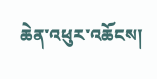ཆེན་འཕུར་འཆོངས།